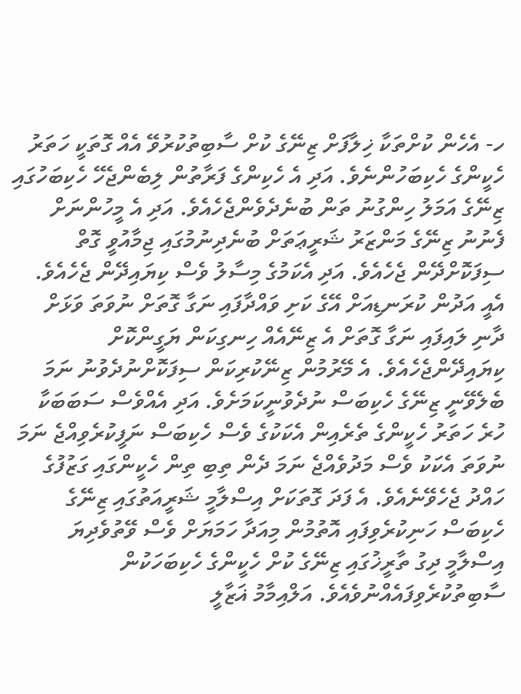ހ- އެހެން ކުށްތަކާ ޚިލާފަށް ޒިނޭގެ ކުށް ސާބިތުކުރުވޭ އެއް ގޮތަކީ ހަތަރު ހެކީންގެ ހެކިބަހުންނެވެ. އަދި އެ ހެކިންގެ ފަރާތުން ލިބެންޖެހޭ ހެކިބަހުގައި ޒިނޭގެ އަމަލު ހިންގުނު ތަން ބުނެދެވެންޖެހެއެވެ. އަދި އެ މީހުންނަށް ފެނުނު ޒިނޭގެ މަންޒަރު ޝަރީޢަތަށް ބުނެދިނުމުގައި ޖިމާއުވީ ގޮތް ސިފަކޮށްދޭން ޖެހެއެވެ. އަދި އެކަމުގެ މިސާލު ވެސް ކިޔައިދޭން ޖެހެއެވެ. އެއީ އަދުން ކުރަނޑިއަށް އޭގެ ކަށި ވައްދާފައި ނަގާ ގޮތަށް ނުވަތަ ވަޅަށް ދާނި ލައިފައި ނަގާ ގޮތަށް އެ ޒިނޭއެއް ހިނގިކަން ޔަގީންކޮށް ކިޔައިދޭންޖެހެއެވެ. އެ މޭރުމުން ޒިނޭކުރިކަން ސިފަކޮށްނުދެވުނު ނަމަ ބެލެވޭނީ ޒިނޭގެ ހެކިބަސް ނުދެވުނީކަމަށެވެ. އަދި އެއްވެސް ސަބަބަކާ ހުރެ ހަތަރު ހެކީންގެ ތެރެއިން އެކަކުގެ ވެސް ހެކިބަސް ނަފީކުރެވިއްޖެ ނަމަ ނުވަތަ އެކަކު ވެސް މަދުވެއްޖެ ނަމަ ދެން ތިބި ތިން ހެކީންގައި ގަޒުފުގެ ހައްދު ޖެހެވޭނެއެވެ. އެ ފަދަ ގޮތަކަށް އިސްލާމީ ޝަރީއަތުގައި ޒިނޭގެ ހެކިބަސް ހަނިކުރެވިފައި އޮތުމުން މިއަދާ ހަމަޔަށް ވެސް ވޭތުވެދިޔަ އިސްލާމީ ދިގު ތާރީޚުގައި ޒިނޭގެ ކުށް ހެކީންގެ ހެކިބަހަކުން ސާބިތުކުރެވިފައެއްނުވެއެވެ. އަލްއިމާމު ޣަޒާލީ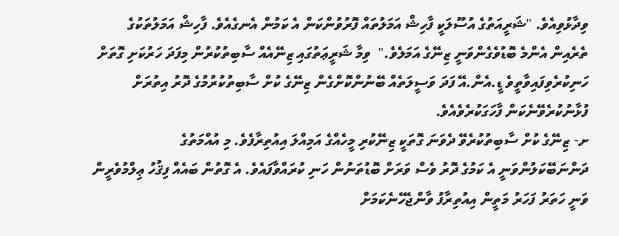ވިދާޅުވިއެވެ. "ޝަރީއަތުގެ އުސޫލަކީ ފާހިޝް އަމަލުތައް ފޮރުވުންކަން އެ ކަމުން އެނގެއެވެ. ފާހިޝް އަމަލުތަކުގެ ތެރެއިން އެންމެ ބޮޑުވެގެންވަނީ ޒިނޭގެ އަމަލެވެ."  ވިމާ ޝަރީޢަތުގައި ޒިނޭއެއް ސާބިތުކުރުން މިފަދަ ހަރުކަށި ގޮތަށް ހަނިކުރެވިފައިވާތީވެ ޑީ.އެން.އޭ ފަދަ ވަސީލަތެއް ބޭނުންކޮށްގެން ޒިނޭގެ ކުށް ސާބިތުކުރުމުގެ ދޮރު އިތުރަށް ފުޅާނުކުރެވޭނެކަން ފާހަގަކުރެވެއެވެ.
ށ- ޒިނޭގެ ކުށް ސާބިތުކުރެވޭ ދެވަނަ ގޮތަކީ ޒިނޭކުރި މީހެއްގެ އަމިއްލަ އިއުތިރާފެވެ. މި އުއްމަތުގެ ދަންނަބޭކަލުންވަނީ އެ ކަމުގެ ދޮރު ވެސް ވަރަށް ބޮޑުތަނުން ހަނި ކުރައްވާފައެވެ. އެ ގޮތުން ބައެއް ފިޤުހު ޢިލްމުވެރީން ވަނީ ހަތަރު ފަހަރު މަތީން އިއުތިރާފު ވާންޖެހޭނެކަމަށް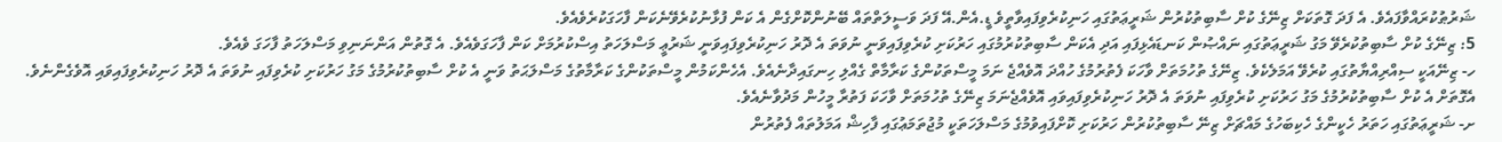ޝަރުޠުކުރައްވާފައެވެ. އެ ފަދަ ގޮތަކަށް ޒިނޭގެ ކުށް ސާބިތުކުރުން ޝަރީޢަތުގައި ހަނިކުރެވިފައިވާތީވެ ޑީ.އެން.އޭ ފަދަ ވަސީލަތްތައް ބޭނުންކޮށްގެން އެ ކަން ފުޅާނުކުރެވޭނެކަން ފާހަގަކުރެވެއެވެ.
5: ޒިނޭގެ ކުށް ސާބިތުކުރެވޭ މަގު ޝަރީޢަތުގައި ނައްޞުން ކަނޑައެޅިފައި އަދި އެކަން ސާބިތުކުރުމުގައި ހަރުކަށި ކުރެވިފައިވަނީ ނުވަތަ އެ ދޮރު ހަނިކުރެވިފައިވަނީ ޝަރުޢީ މަސްލަހަތު އިސްކުރުމަށް ކަން ފާހަގަވެއެވެ. އެ ގޮތުން އަންނަނިވި މަސްލަހަތު ފާހަގަ ވެއެވެ.
ހ- ޒިނޭއަކީ ސިއްރިއްޔާތުގައި ކުރެވޭ އަމަލެކެވެ. ޒިނޭގެ ތުހުމަތަށް ވާހަކަ ފެތުރުމުގެ ހުއްދަ އޮވެއްޖެ ނަމަ މީސްތަކުންގެ ކަރާމާތް ގެއްލި ހިނގައިދާނެއެވެ. އެހެންކަމުން މީސްތަކުންގެ ކަރާމާތުގެ މަސްލަޙަތު ވަނީ އެ ކުށް ސާބިތުކުރުމުގެ މަގު ހަރުކަށި ކުރެވިފައި ނުވަތަ އެ ދޮރު ހަނިކުރެވިފައިވައި އޮވެގެންނެވެ. އެގޮތަށް އެ ކުށް ސާބިތުކުރުމުގެ މަގު ހަރުކަށި ކުރެވިފައި ނުވަތަ އެ ދޮރު ހަނިކުރެވިފައިވައި އޮވެއްޖެނަމަ ޒިނޭގެ ތުހުމަތަށް ވާހަކަ ފަތުރާ މީހުން މަދުވާނެއެވެ.
ށ- ޝަރީޢަތުގައި ހަތަރު ހެކީންގެ ހެކިބަހުގެ މައްޗަށް ޒިނޭ ސާބިތުކުރުން ހަރުކަށި ކޮށްފައިވުމުގެ މަސްލަހަތަކީ މުޖުތަމަޢުގައި ފާހިޝް އަމަލުތައް ފެތުރުން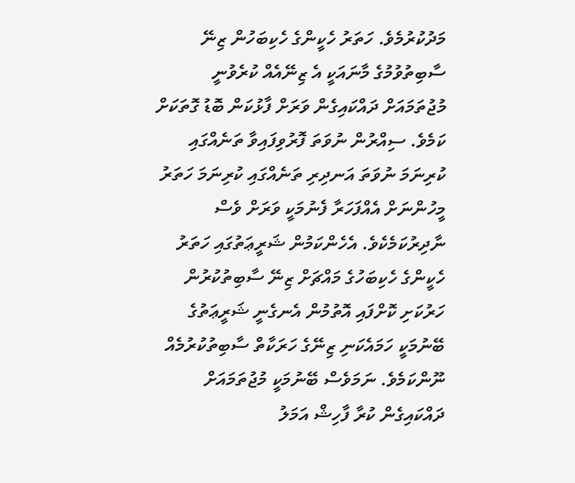މަދުކުރުމެވެ. ހަތަރު ހެކީންގެ ހެކިބަހުން ޒިނޭ ސާބިތުވުމުގެ މާނައަކީ އެ ޒިނޭއެއް ކުރެވުނީ މުޖުތަމައަށް ދައްކައިގެން ވަރަށް ފާޅުކަން ބޮޑު ގޮތަކަށް ކަމެވެ. ސިއްރުން ނުވަތަ ފޮރުވިފައިވާ ތަނެއްގައި ކުރިނަމަ ނުވަތަ އަނދިރި ތަނެއްގައި ކުރިނަމަ ހަތަރު މީހުންނަށް އެއްފަހަރާ ފެނުމަކީ ވަރަށް ވެސް ނާދިރުކަމެކެވެ. އެހެންކަމުން ޝަރީޢަތުގައި ހަތަރު ހެކީންގެ ހެކިބަހުގެ މައްޗަށް ޒިނޭ ސާބިތުކުރުން ހަރުކަށި ކޮށްފައި އޮތުމުން އެނގެނީ ޝަރީޢަތުގެ ބޭނުމަކީ ހަމައެކަނި ޒިނޭގެ ހަރަކާތް ސާބިތުކުރުމެއް ނޫންކަމެވެ. ނަމަވެސް ބޭނުމަކީ މުޖުތަމައަށް ދައްކައިގެން ކުރާ ފާހިޝް އަމަލު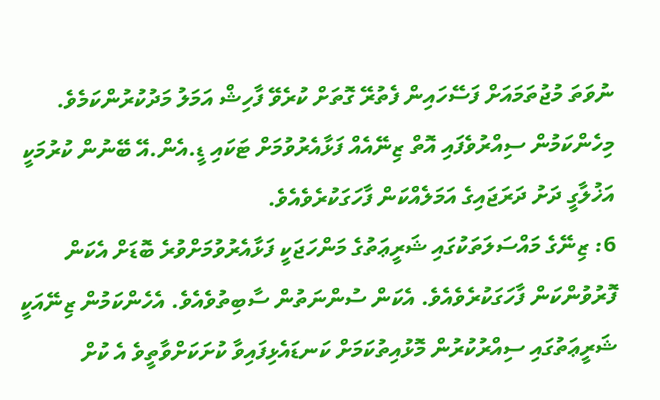ނުވަތަ މުޖުތަމައަށް ފަސޭހައިން ފެތުރޭ ގޮތަށް ކުރެވޭ ފާހިޝް އަމަލު މަދުކުރުންކަމެވެ. މިހެންކަމުން ސިއްރުވެފައި އޮތް ޒިނޭއެއް ފަޅާއެރުވުމަށް ޓަކައި ޑީ.އެން.އޭ ބޭނުން ކުރުމަކީ އަޚުލާގީ ދަށު ދަރަޖައިގެ އަމަލެއްކަން ފާހަގަކުރެވެއެވެ.
6: ޒިނޭގެ މައްސަލަތަކުގައި ޝަރީޢަތުގެ މަންހަޖަކީ ފަޅާއެރުވުމަށްވުރެ ބޮޑަށް އެކަން ފޮރުވުންކަން ފާހަގަކުރެވެއެވެ. އެކަން ސުންނަތުން ސާބިތުވެއެވެ. އެހެންކަމުން ޒިނޭއަކީ ޝަރީޢަތުގައި ސިއްރުކުރުން މޮޅުއިތުކަމަށް ކަނޑައެޅިފައިވާ ކުށަކަށްވާތީވެ އެ ކުށް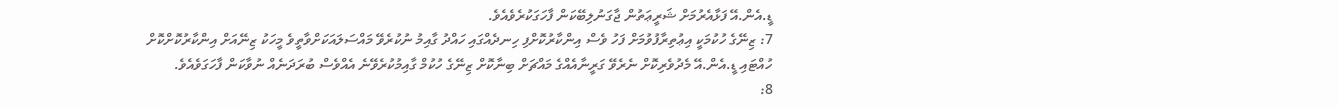ޑީ.އެން.އޭ ފަޅާއެރުމަށް ޝަރީޢަތުން ޖާގަނުލިބޭކަން ފާހަގަކުރެވެއެވެ.
7: ޒިނޭގެ ހުކުމަކީ އިޢުތިރާފުވުމަށް ފަހު ވެސް އިންކާރުކޮށްފި ހިނދެއްގައި ހައްދު ގާއިމު ނުކުރެވޭ މައްސަލައަކަށްވާތީވެ މީހަކު ޒިނޭއަށް އިންކާރުކޮށްކޮށް ހުއްޓައި ޑީ.އެން.އޭ މެދުވެރިކޮށް ނެރެވޭ ގަރީނާއެއްގެ މައްޗަށް ބިނާކޮށް ޒިނޭގެ ހުކުމް ގާއިމުކުރެވޭނެ އެއްވެސް ބުރަދަނެއް ނުވާކަން ފާހަގަވެއެވެ.
8: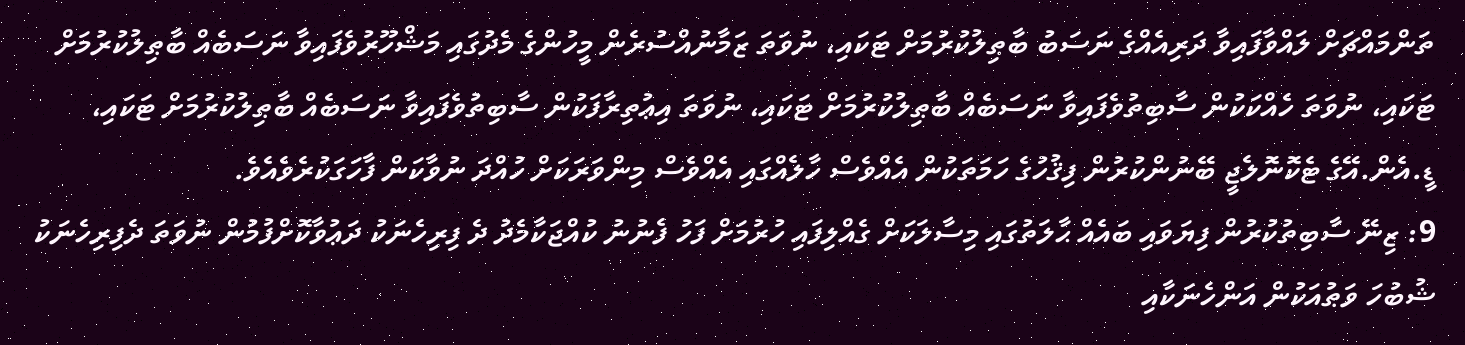ތަންމައްޗަށް ލައްވާފައިވާ ދަރިއެއްގެ ނަސަބު ބާޠިލުކުރުމަށް ޓަކައި، ނުވަތަ ޒަމާނުއްސުރެން މީހުންގެ މެދުގައި މަޝްހޫރުވެފައިވާ ނަސަބެއް ބާޠިލުކުރުމަށް ޓަކައި، ނުވަތަ ހެއްކަކުން ސާބިތުވެފައިވާ ނަސަބެއް ބާޠިލުކުރުމަށް ޓަކައި، ނުވަތަ އިޢުތިރާފަކުން ސާބިތުވެފައިވާ ނަސަބެއް ބާޠިލުކުރުމަށް ޓަކައި، ޑީ.އެން.އޭގެ ޓެކޮނޮލެޖީ ބޭނުންކުރުން ފިޤުހުގެ ހަމަތަކުން އެއްވެސް ހާލެއްގައި އެއްވެސް މިންވަރަކަށް ހުއްދަ ނުވާކަން ފާހަގަކުރެވެއެވެ.
9: ޒިނޭ ސާބިތުކުރުން ފިޔަވައި ބައެއް ޙާލަތުގައި މިސާލަކަށް ގެއްލިފައި ހުރުމަށް ފަހު ފެނުނު ކުއްޖަކާމެދު ދެ ފިރިހެނަކު ދަޢުވާކޮށްފުމުން ނުވަތަ ދެފިރިހެނަކު ޝުބުހަ ވަޠުއަކުން އަންހެނަކާއި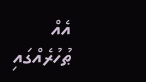އެއް ޠުހުރެއްގައި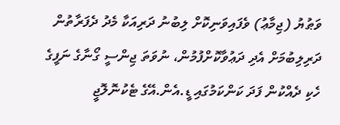ވަޠުޔު (ޖިމާޢު) ވެފައިވަނިކޮށް ލިބުނު ދަރިއަކާ މެދު ދެފަރާތުން ދަރިލިބުމަށް އެދި ދަޢުވާކޮށްފުމުން، ނުވަތަ ޖިންސީ ގޯނާގެ ނަފީގެ ހެކި ދެއްކުން ފަދަ ކަންކަމުގައި ޑީ.އެން.އޭގެ ޓެކުނޮލޮޖީ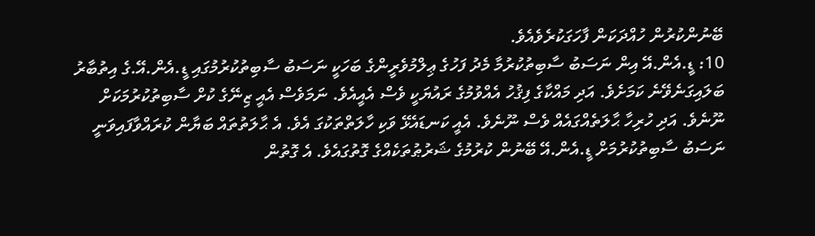ބޭނުންކުރުން ހުއްދަކަން ފާހަގަކުރެވެއެވެ.
10: ޑީ.އެން.އޭ އިން ނަސަބު ސާބިތުކުރުމާ މެދު ފަހުގެ ޢިލްމުވެރީންގެ ބަހަކީ ނަސަބު ސާބިތުކުރުމުގައި ޑީ.އެން.އޭ.ގެ އިތުބާރު ބަލައިގަނެވޭނެ ކަމަށެވެ. އަދި މައްކާގެ ފިޤުހު އެއްވުމުގެ ރައުޔަކީ ވެސް އެއީއެވެ. ނަމަވެސް އެއީ ޒިނޭގެ ކުށް ސާބިތުކުރުމަކަށް ނޫނެވެ. އަދި ހުރިހާ ޙާލަތެއްގައެއް ވެސް ނޫނެވެ. އެއީ ކަނޑައެޅޭ ވަކި ހާލަތްތަކުގަ އެވެ. އެ ޙާލަތުތައް ބަޔާން ކުރައްވާފައިވަނީ ނަސަބު ސާބިތުކުރުމަށް ޑީ.އެން.އޭ ބޭނުން ކުރުމުގެ ޝަރުޠުތަކެއްގެ ގޮތުގައެވެ. އެ ގޮތުން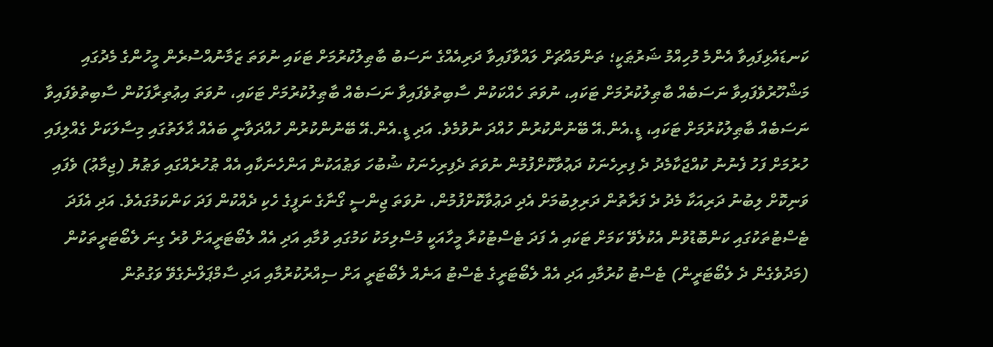ކަނޑައެޅިފައިވާ އެންމެ މުހިއްމު ޝަރުޠަކީ؛ ތަންމައްޗަށް ލައްވާފައިވާ ދަރިއެއްގެ ނަސަބު ބާޠިލުކުރުމަށް ޓަކައި ނުވަތަ ޒަމާނުއްސުރެން މީހުންގެ މެދުގައި މަޝްހޫރުވެފައިވާ ނަސަބެއް ބާޠިލުކުރުމަށް ޓަކައި، ނުވަތަ ހެއްކަކުން ސާބިތުވެފައިވާ ނަސަބެއް ބާޠިލުކުރުމަށް ޓަކައި، ނުވަތަ އިޢުތިރާފަކުން ސާބިތުވެފައިވާ ނަސަބެއް ބާޠިލުކުރުމަށް ޓަކައި، ޑީ.އެން.އޭ ބޭނުންކުރުން ހުއްދަ ނުވުމެވެ. އަދި ޑީ.އެން.އޭ ބޭނުންކުރުން ހުއްދަވާނީ ބައެއް ޙާލަތުގައި މިސާލަކަށް ގެއްލިފައި ހުރުމަށް ފަހު ފެނުނު ކުއްޖަކާމެދު ދެ ފިރިހެނަކު ދަޢުވާކޮށްފުމުން ނުވަތަ ދެފިރިހެނަކު ޝުބުހަ ވަޠުއަކުން އަންހެނަކާއި އެއް ޠުހުރެއްގައި ވަޠުޔު (ޖިމާޢު) ވެފައި ވަނިކޮށް ލިބުނު ދަރިއަކާ މެދު ދެ ފަރާތުން ދަރިލިބުމަށް އެދި ދަޢުވާކޮށްފުމުން، ނުވަތަ ޖިންސީ ގޯނާގެ ނަފީގެ ހެކި ދެއްކުން ފަދަ ކަންކަމުގައެވެ. އަދި އެފަދަ ޓެސްޓުތަކުގައި ކަންބޮޑުވުން އެކުލެވޭ ކަމަށް ޓަކައި އެ ފަދަ ޓެސްޓުކުރާ މީހާއަކީ މުސްލިމަކު ކަމުގައި ވުމާއި އަދި އެއް ލެބޯޓަރީއަށް ވުރެ ގިނަ ލެބޯޓަރީތަކުން (މަދުވެގެން ދެ ލެބޯޓަރީން) ޓެސްޓު ކުރުމާއި އަދި އެއް ލެބޯޓަރީގެ ޓެސްޓު އަނެއް ލެބޯޓަރީ އަށް ސިއްރުކުރުމާއި އަދި ސާމްޕަލްނެގެވޭ ވަގުތުން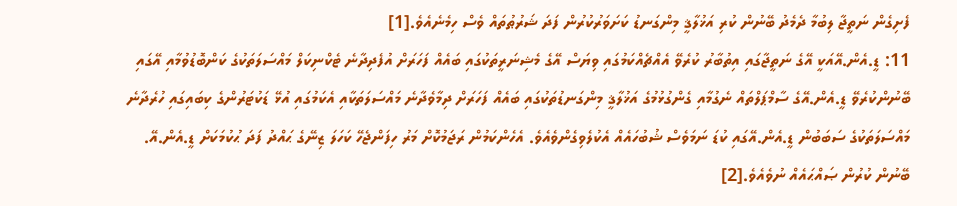ފެށިގެން ނަތީޖާ ލިބުމާ ދެމެދު ބޭނުން ކުރި އަޚުލާޤީ މިންގަނޑު ކަށަވަރުކުރުން ފަދަ ޝަރުޠުތައް ވެސް ހިމެނެއެވެ.[1]
11: ޑީ.އެން.އޭއަކީ އޭގެ ނަތީޖާގައި އިތުބާރު ކުރެވޭ އެއްޗެއްކަމުގައި ވިޔަސް އޭގެ މެޝިނަރީތަކުގައި ބައެއް ފަހަރަށް އުފެދިދާނެ ޓެކްނިކަލް މައްސަލަތަކުގެ ކަންބޮޑުވުމާއި އޭގައި ބޭނުންކުރެވޭ ޑީ.އެން.އޭގެ ސާމްޕަލްތައް ނެގުމާއި ގެންގުޅުމުގެ އަޚުލާޤީ މިންގަނޑުތަކުގައި ބައެއް ފަހަރަށް ދިމާވެދާނެ މައްސަލަތަކާއި އެކަމުގައި އުޅޭ ޑަކުޓަރުންގެ ކިބައިގައި ހުރެދާނެ މައްސަލަތަކުގެ ސަބަބުން ޑީ.އެން.އޭގައި ކުޑަ ނަމަވެސް ޝުބުހައެއް އެކުލެވިގެންވެއެވެ. އެހެންކަމުން ރަޖަމުކޮށް މަރު ހިފަންޖެހޭ ކަހަލަ ޒިނޭގެ ޙައްދު ފަދަ ޙުކުމަކަށް ޑީ.އެން.އޭ. ބޭނުން ކުރުން ޞައްޙައެއް ނުވެއެވެ.[2]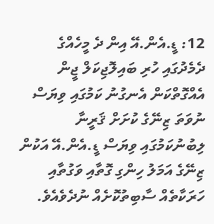12: ޑީ.އެން.އޭ އިން ދެ މީހެއްގެ ދެމެދުގައި ހުރި ބައިލޮޖިކަލް ޖީން އެއްގޮތްކަން އެނގުނު ކަމުގައި ވިޔަސް ނުވަތަ ޒިނޭގެ ކުށަށް ޤަރީނާ ލިބުނުކަމުގައި ވިޔަސް ޑީ.އެން.އޭ އަކުން ޒިނޭގެ އަމަލު ހިންގި ގޮތާއި ވަގުތާއި ހަރަކާތެއް ސާބިތުކޮށެއް ނުދެވެއެވެ.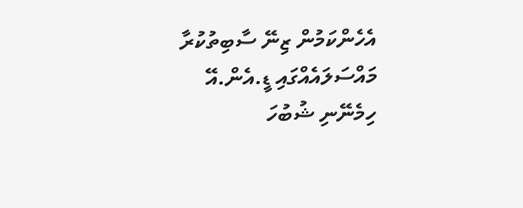އެހެންކަމުން ޒިނޭ ސާބިތުކުރާ މައްސަލައެއްގައި ޑީ.އެން.އޭ ހިމެނޭނި ޝުބުހަ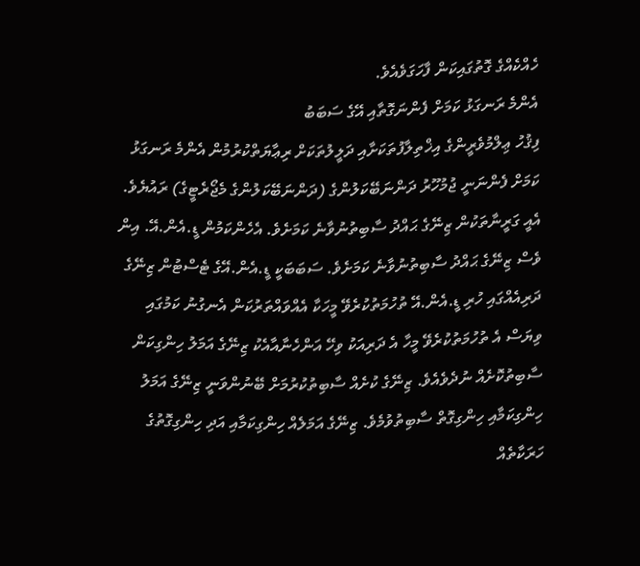ހެއްކެއްގެ ގޮތުގައިކަން ފާހަގަވެއެވެ.
އެންމެ ރަނގަޅު ކަމަށް ފެންނަގޮތާއި އޭގެ ސަބަބު
ފިޤުހު ޢިލްމުވެރީންގެ އިޚްތިލާފުތަކަށާއި ދަލީލުތަކަށް ރިޢާޔަތްކުރުމުން އެންމެ ރަނގަޅު ކަމަށް ފެންނަނީ ޖުމުހޫރު ދަންނަބޭކަލުންގެ (ދަންނަބޭކަލުންގެ މެޖޯރެޓީގެ) ރައުޔެވެ. އެއީ ގަރީނާތަކުން ޒިނޭގެ ޙައްދު ސާބިތުނުވާނެ ކަމަށެވެ. އެހެންކަމުން ޑީ.އެން.އޭ. އިން ވެސް ޒިނޭގެ ޙައްދު ސާބިތުނުވާނެ ކަމަށެވެ. ސަބަބަކީ ޑީ.އެން.އޭގެ ޓެސްޓުން ޒިނޭގެ ދަރިއެއްގައި ހުރި ޑީ.އެން.އޭ ތުހުމަތުކުރެވޭ މީހަކާ އެއްވައްތަރުކަން އެނގުނު ކަމުގައި ވިޔަސް އެ ތުހުމަތުކުރެވޭ މީހާ އެ ދަރިއަކު ވިހޭ އަންހެނާއާއެކު ޒިނޭގެ އަމަލު ހިންގިކަން ސާބިތުކޮށެއް ނުދެވެއެވެ. ޒިނޭގެ ކުށެއް ސާބިތުކުރުމަށް ބޭނުންވަނީ ޒިނޭގެ އަމަލު ހިންގިކަމާއި ހިންގިގޮތް ސާބިތުވުމެވެ. ޒިނޭގެ އަމަލެއް ހިންގިކަމާއި އަދި ހިންގިގޮތުގެ ހަރަކާތެއް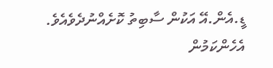ޑީ.އެން.އޭ އަކުން ސާބިތު ކޮށެއްނުދެވެއެވެ. އެހެންކަމުން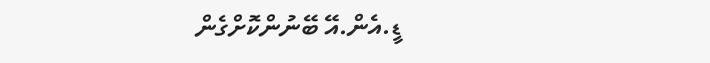ޑީ.އެން.އޭ ބޭނުންކޮށްގެން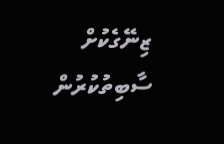ޒިނޭގެކުށް ސާބިތުކުރުން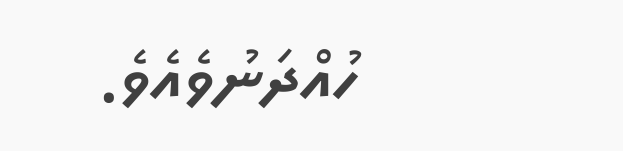ހުއްދަނުވެއެވެ.